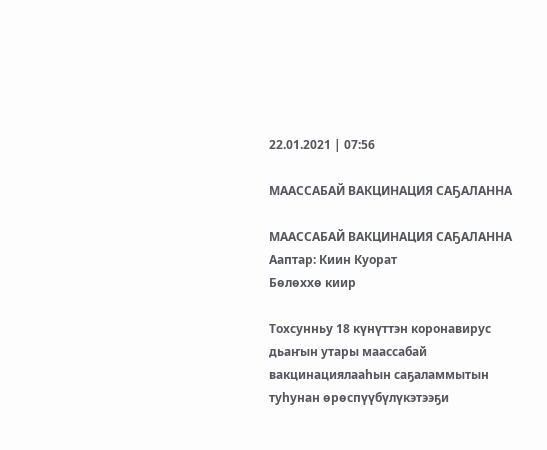22.01.2021 | 07:56

МААССАБАЙ ВАКЦИНАЦИЯ САҔАЛАННА

МААССАБАЙ ВАКЦИНАЦИЯ САҔАЛАННА
Ааптар: Киин Куорат
Бөлөххө киир

Тохсунньу 18 күнүттэн коронавирус дьаҥын утары маассабай вакцинациялааһын саҕаламмытын туһунан өрөспүүбүлүкэтээҕи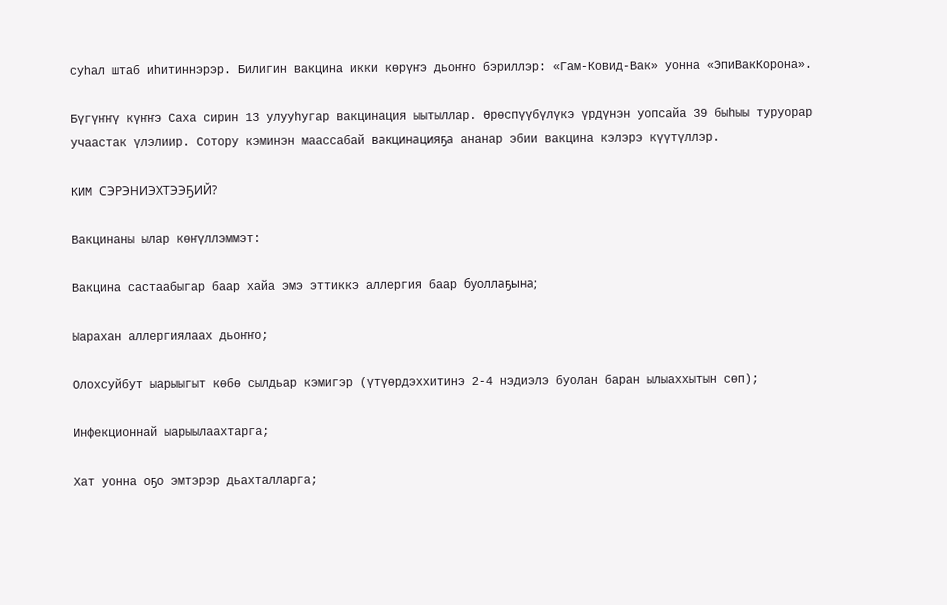суһал штаб иһитиннэрэр. Билигин вакцина икки көрүҥэ дьоҥҥо бэриллэр: «Гам-Ковид-Вак» уонна «ЭпиВакКорона».

Бүгүҥҥү күҥҥэ Саха сирин 13 улууһугар вакцинация ыытыллар. Өрөспүүбүлүкэ үрдүнэн уопсайа 39 быһыы туруорар учаастак үлэлиир. Сотору кэминэн маассабай вакцинацияҕа ананар эбии вакцина кэлэрэ күүтүллэр.

КИМ СЭРЭНИЭХТЭЭҔИЙ?

Вакцинаны ылар көҥүллэммэт:

Вакцина састаабыгар баар хайа эмэ эттиккэ аллергия баар буоллаҕына;

Ыарахан аллергиялаах дьоҥҥо;

Олохсуйбут ыарыыгыт көбө сылдьар кэмигэр (үтүөрдэххитинэ 2-4 нэдиэлэ буолан баран ылыаххытын сөп);

Инфекционнай ыарыылаахтарга;

Хат уонна оҕо эмтэрэр дьахталларга;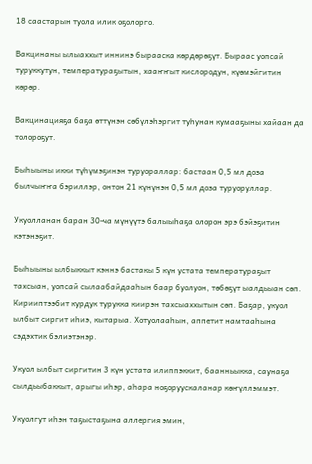18 саастарын туола илик оҕолорго.

Вакцинаны ылыаххыт иннинэ бырааска көрдөрөҕүт. Быраас уопсай туруккутун, температураҕытын, хааҥҥыт кислородун, күөмэйгитин көрөр.

Вакцинацияҕа баҕа өттүнэн сөбүлэһэргит туһунан кумааҕыны хайаан да толороҕут.

Быһыыны икки түһүмэҕинэн туруораллар: бастаан 0,5 мл доза былчыҥҥа бэриллэр, онтон 21 күнүнэн 0,5 мл доза туруоруллар.

Укуолланан баран 30-ча мүнүүтэ балыыһаҕа олорон эрэ бэйэҕитин кэтэнэҕит.

Быһыыны ылбыккыт кэннэ бастакы 5 күн устата температураҕыт тахсыан, уопсай сылаабайдааһын баар буолуон, төбөҕүт ыалдьыан сөп. Кирииптээбит курдук турукка киирэн тахсыаххытын сөп. Баҕар, укуол ылбыт сиргит иһиэ, кытарыа. Хотуолааһын, аппетит намтааһына сэдэхтик бэлиэтэнэр.

Укуол ылбыт сиргитин 3 күн устата илиппэккит, баанньыкка, саунаҕа сылдьыбаккыт, арыгы иһэр, аһара ноҕоруускаланар көҥүллэммэт.

Укуолгут иһэн таҕыстаҕына аллергия эмин,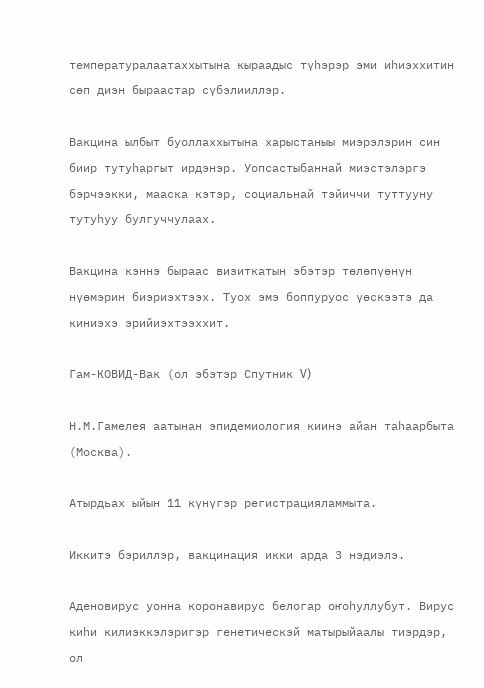температуралаатаххытына кыраадыс түһэрэр эми иһиэххитин сөп диэн быраастар сүбэлииллэр.

Вакцина ылбыт буоллаххытына харыстаныы миэрэлэрин син биир тутуһаргыт ирдэнэр. Уопсастыбаннай миэстэлэргэ бэрчээкки, мааска кэтэр, социальнай тэйиччи туттууну тутуһуу булгуччулаах.

Вакцина кэннэ быраас визиткатын эбэтэр төлөпүөнүн нүөмэрин биэриэхтээх. Туох эмэ боппуруос үөскээтэ да киниэхэ эрийиэхтээххит.

Гам-КОВИД-Вак (ол эбэтэр Спутник V)

Н.М.Гамелея аатынан эпидемиология киинэ айан таһаарбыта (Москва).

Атырдьах ыйын 11 күнүгэр регистрацияламмыта.

Иккитэ бэриллэр, вакцинация икки арда 3 нэдиэлэ.

Аденовирус уонна коронавирус белогар оҥоһуллубут. Вирус киһи килиэккэлэригэр генетическэй матырыйаалы тиэрдэр, ол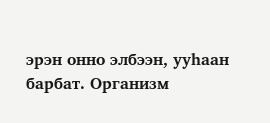эрэн онно элбээн, ууһаан барбат. Организм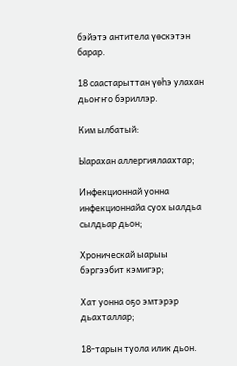бэйэтэ антитела үөскэтэн барар.

18 саастарыттан үөһэ улахан дьоҥҥо бэриллэр.

Ким ылбатый:

Ыарахан аллергиялаахтар;

Инфекционнай уонна инфекционнайа суох ыалдьа сылдьар дьон;

Хроническай ыарыы бэргээбит кэмигэр;

Хат уонна оҕо эмтэрэр дьахталлар;

18-тарын туола илик дьон.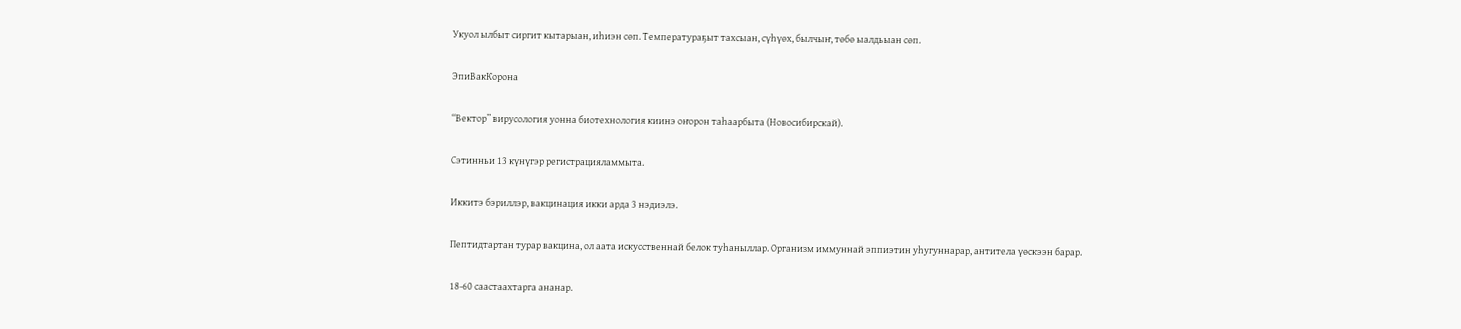Укуол ылбыт сиргит кытарыан, иһиэн сөп. Температураҕыт тахсыан, сүһүөх, былчыҥ, төбө ыалдьыан сөп.

ЭпиВакКорона

“Вектор” вирусология уонна биотехнология киинэ оҥорон таһаарбыта (Новосибирскай).

Сэтинньи 13 күнүгэр регистрацияламмыта.

Иккитэ бэриллэр, вакцинация икки арда 3 нэдиэлэ.

Пептидтартан турар вакцина, ол аата искусственнай белок туһаныллар. Организм иммуннай эппиэтин уһугуннарар, антитела үөскээн барар.

18-60 саастаахтарга ананар.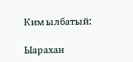Ким ылбатый:

Ыарахан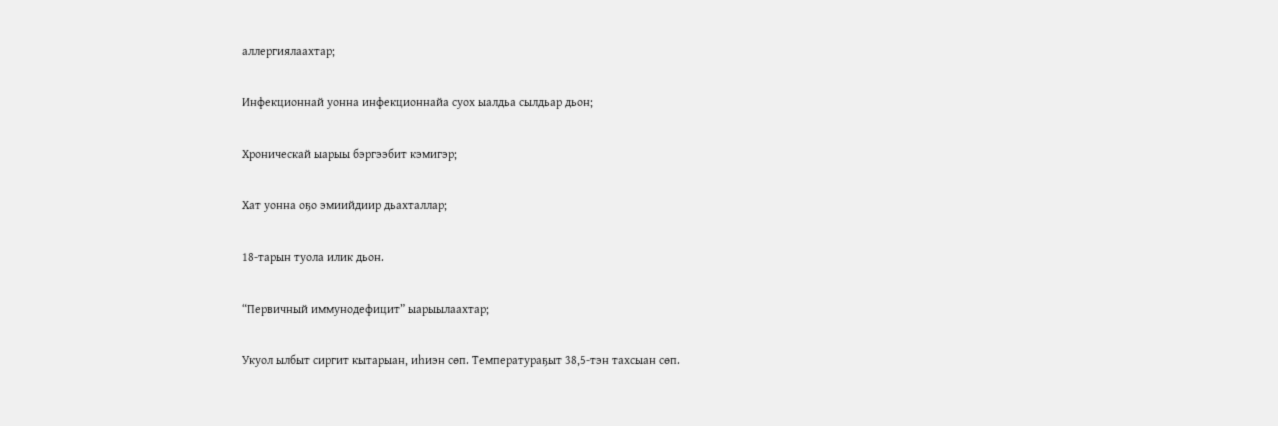аллергиялаахтар;

Инфекционнай уонна инфекционнайа суох ыалдьа сылдьар дьон;

Хроническай ыарыы бэргээбит кэмигэр;

Хат уонна оҕо эмиийдиир дьахталлар;

18-тарын туола илик дьон.

“Первичный иммунодефицит” ыарыылаахтар;

Укуол ылбыт сиргит кытарыан, иһиэн сөп. Температураҕыт 38,5-тэн тахсыан сөп.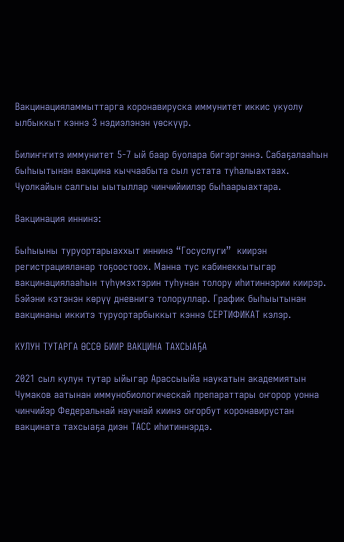Вакцинацияламмыттарга коронавируска иммунитет иккис укуолу ылбыккыт кэннэ 3 нэдиэлэнэн үөскүүр.

Билиҥҥитэ иммунитет 5-7 ый баар буолара бигэргэннэ. Сабаҕалааһын быһыытынан вакцина кыччаабыта сыл устата туһалыахтаах. Чуолкайын салгыы ыытыллар чинчийиилэр быһаарыахтара.

Вакцинация иннинэ:

Быһыыны туруортарыаххыт иннинэ “Госуслуги”  киирэн регистрацияланар тоҕоостоох. Манна тус кабинеккытыгар вакцинациялааһын түһүмэхтэрин туһунан толору иһитиннэрии киирэр. Бэйэни кэтэнэн көрүү дневнигэ толоруллар. График быһыытынан вакцинаны иккитэ туруортарбыккыт кэннэ СЕРТИФИКАТ кэлэр.

КУЛУН ТУТАРГА ӨССӨ БИИР ВАКЦИНА ТАХСЫАҔА

2021 сыл кулун тутар ыйыгар Арассыыйа наукатын академиятын Чумаков аатынан иммунобиологическай препараттары оҥорор уонна чинчийэр Федеральнай научнай киинэ оҥорбут коронавирустан вакцината тахсыаҕа диэн ТАСС иһитиннэрдэ.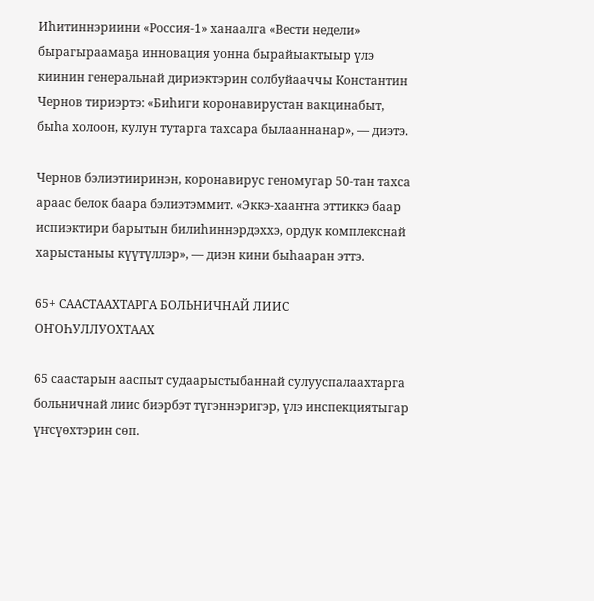Иһитиннэриини «Россия-1» ханаалга «Вести недели» бырагыраамаҕа инновация уонна бырайыактыыр үлэ киинин генеральнай дириэктэрин солбуйааччы Константин Чернов тириэртэ: «Биһиги коронавирустан вакцинабыт, быһа холоон, кулун тутарга тахсара былааннанар», — диэтэ.

Чернов бэлиэтииринэн, коронавирус геномугар 50-тан тахса араас белок баара бэлиэтэммит. «Эккэ-хааҥҥа эттиккэ баар испиэктири барытын билиһиннэрдэххэ, ордук комплекснай харыстаныы күүтүллэр», — диэн кини быһааран эттэ.

65+ СААСТААХТАРГА БОЛЬНИЧНАЙ ЛИИС ОҤОҺУЛЛУОХТААХ

65 саастарын ааспыт судаарыстыбаннай сулууспалаахтарга больничнай лиис биэрбэт түгэннэригэр, үлэ инспекциятыгар үҥсүөхтэрин сөп.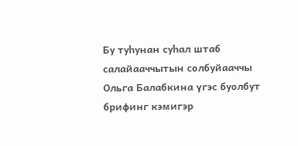Бу туһунан суһал штаб салайааччытын солбуйааччы Ольга Балабкина үгэс буолбут брифинг кэмигэр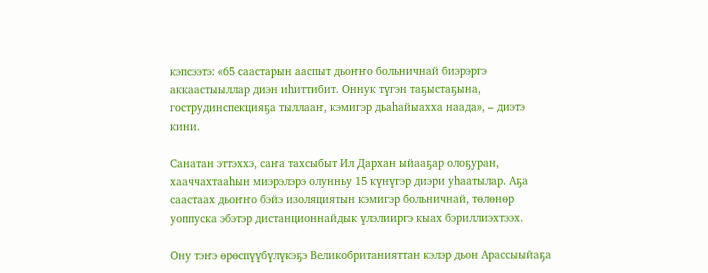кэпсээтэ: «65 саастарын ааспыт дьоҥҥо больничнай биэрэргэ аккаастыыллар диэн иһиттибит. Оннук түгэн таҕыстаҕына, гострудинспекцияҕа тыллааҥ, кэмигэр дьаһайыахха наада», – диэтэ кини.

Санатан эттэххэ, саҥа тахсыбыт Ил Дархан ыйааҕар олоҕуран, хааччахтааһын миэрэлэрэ олунньу 15 күнүгэр диэри уһаатылар. Аҕа саастаах дьоҥҥо бэйэ изоляциятын кэмигэр больничнай, төлөнөр уоппуска эбэтэр дистанционнайдык үлэлииргэ кыах бэриллиэхтээх.

Ону тэҥэ өрөспүүбүлүкэҕэ Великобританияттан кэлэр дьон Арассыыйаҕа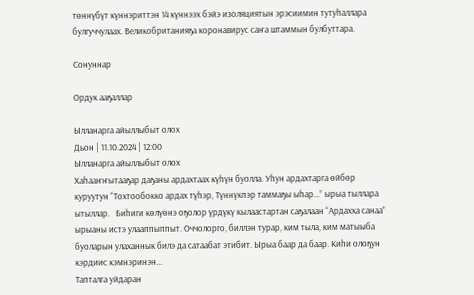төннүбүт күннэриттэн 14 күннээх бэйэ изоляциятын эрэсиимин тутуһаллара булгуччулаах. Великобританияҕа коронавирус саҥа штаммын булбуттара.

Сонуннар

Ордук ааҕаллар

Ылланарга айыллыбыт олох
Дьон | 11.10.2024 | 12:00
Ылланарга айыллыбыт олох
Хаһааҥҥытааҕар даҕаны ардахтаах күһүн буолла. Уһун ардахтарга өйбөр куруутун “Тохтообокко ардах түһэр, Түннүкпэр таммаҕы ыһар...” ырыа тыллара ытыллар.   Биһиги көлүөнэ оҕолор үрдүкү кылаастартан саҕалаан “Ардахха санаа” ырыаны истэ улааппыппыт. Оччолорго, биллэн турар, ким тыла, ким матыыба буоларын улаханнык билэ да сатаабат этибит. Ырыа баар да баар. Киһи олоҕун кэрдиис кэмнэринэн...
Тапталга уйдаран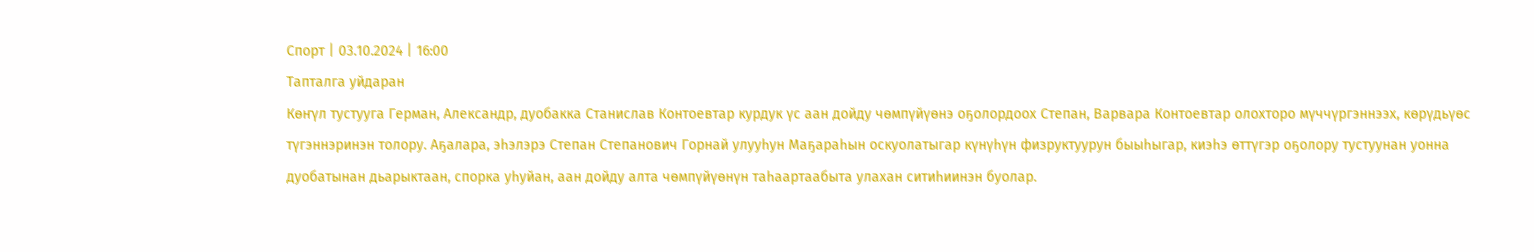Спорт | 03.10.2024 | 16:00
Тапталга уйдаран
Көҥүл тустууга Герман, Александр, дуобакка Станислав Контоевтар курдук үс аан дойду чөмпүйүөнэ оҕолордоох Степан, Варвара Контоевтар олохторо мүччүргэннээх, көрүдьүөс түгэннэринэн толору. Аҕалара, эһэлэрэ Степан Степанович Горнай улууһун Маҕараһын оскуолатыгар күнүһүн физруктуурун быыһыгар, киэһэ өттүгэр оҕолору тустуунан уонна дуобатынан дьарыктаан, спорка уһуйан, аан дойду алта чөмпүйүөнүн таһаартаабыта улахан ситиһиинэн буолар.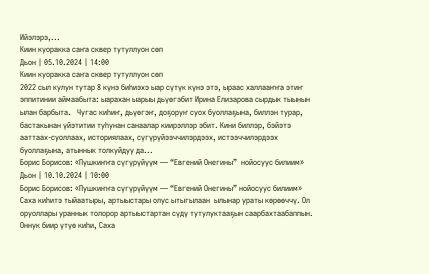Ийэлэрэ,...
Киин куоракка саҥа сквер тутуллуон сөп
Дьон | 05.10.2024 | 14:00
Киин куоракка саҥа сквер тутуллуон сөп
2022 сыл кулун тутар 8 күнэ биһиэхэ ыар сүтүк күнэ этэ, ыраас халлааҥҥа этиҥ эппитинии аймаабыта: ыарахан ыарыы дьүөгэбит Ирина Елизарова сырдык тыынын ылан барбыта.   Чугас киhиҥ, дьүөгэҥ, доҕоруҥ суох буоллаҕына, биллэн турар, бастакынан үйэтитии туhунан санаалар киирэллэр эбит. Кини биллэр, бэйэтэ ааттаах-суоллаах, историялаах, сүгүрүйээччилэрдээх, истээччилэрдээх буоллаҕына, атыннык толкуйдуу да...
Борис Борисов: «Пушкиҥҥа сүгүрүйүүм — “Евгений Онегины”  нойосуус билиим»
Дьон | 10.10.2024 | 10:00
Борис Борисов: «Пушкиҥҥа сүгүрүйүүм — “Евгений Онегины” нойосуус билиим»
Саха киһитэ тыйаатыры, артыыстары олус ытыгылаан  ылынар ураты көрөөччү. Ол оруоллары ураннык толорор артыыстартан сүдү тутулуктааҕын саарбахтаабаппын. Оннук биир үтүө киһи, Саха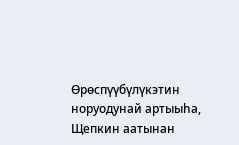Өрөспүүбүлүкэтин норуодунай артыыһа, Щепкин аатынан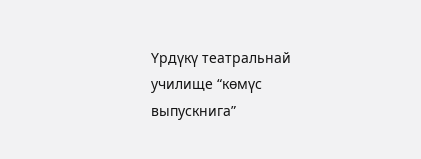Үрдүкү театральнай училище “көмүс выпускнига”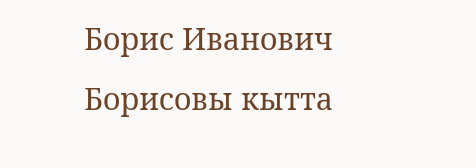Борис Иванович Борисовы кытта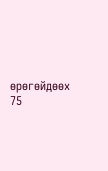өрөгөйдөөх 75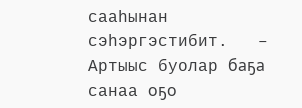сааһынан сэһэргэстибит.   – Артыыс буолар баҕа санаа оҕо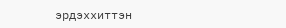эрдэххиттэн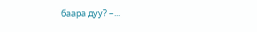баара дуу? –...